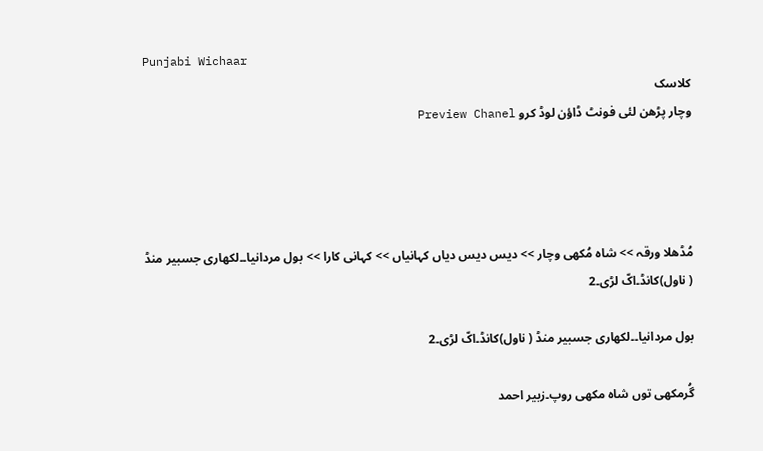Punjabi Wichaar
کلاسک
وچار پڑھن لئی فونٹ ڈاؤن لوڈ کرو Preview Chanel




مُڈھلا ورقہ >> شاہ مُکھی وچار >> دیس دیس دیاں کہانیاں >> کہانی کارا >> بول مردانیا۔۔لکھاری جسبیر منڈ ( ناول)کانڈ۔اکّ لڑی۔2

بول مردانیا۔۔لکھاری جسبیر منڈ ( ناول)کانڈ۔اکّ لڑی۔2

گُرمکھی توں شاہ مکھی روپ۔زبیر احمد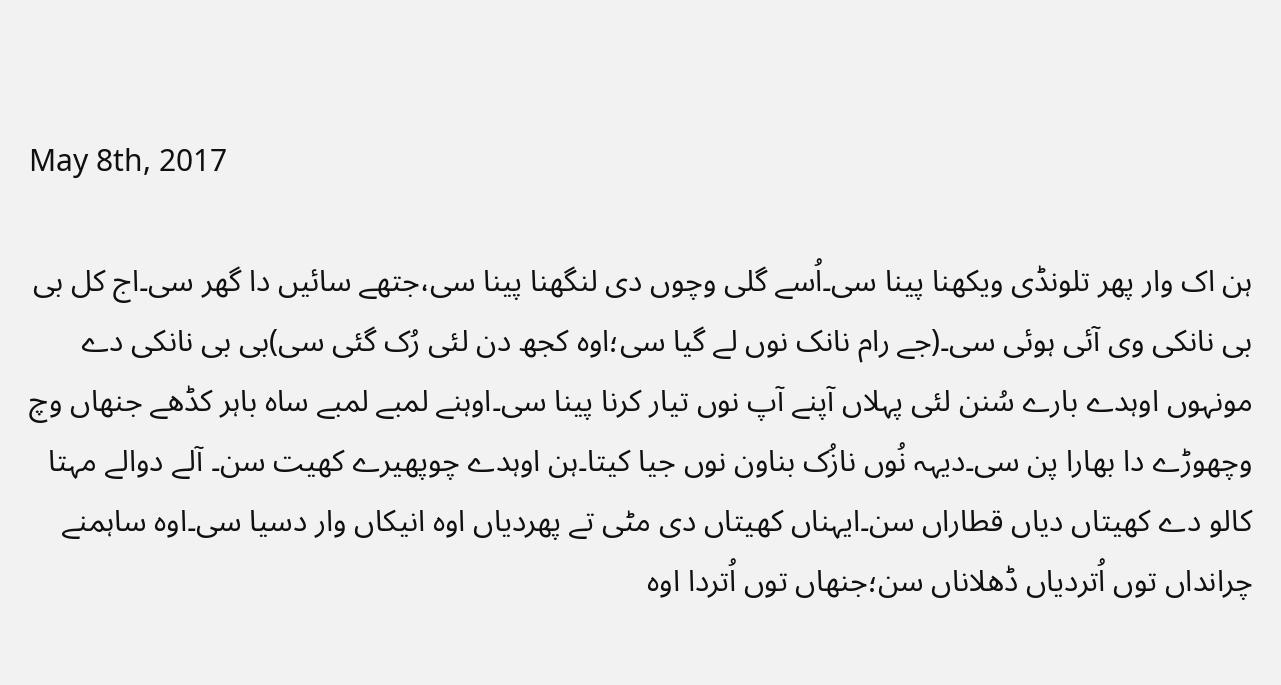May 8th, 2017

ہن اک وار پھر تلونڈی ویکھنا پینا سی۔اُسے گلی وچوں دی لنگھنا پینا سی،جتھے سائیں دا گھر سی۔اج کل بی بی نانکی وی آئی ہوئی سی۔(جے رام نانک نوں لے گیا سی؛اوہ کجھ دن لئی رُک گئی سی)بی بی نانکی دے مونہوں اوہدے بارے سُنن لئی پہلاں آپنے آپ نوں تیار کرنا پینا سی۔اوہنے لمبے لمبے ساہ باہر کڈھے جنھاں وچ وچھوڑے دا بھارا پن سی۔دیہہ نُوں نازُک بناون نوں جیا کیتا۔ہن اوہدے چوپھیرے کھیت سن۔ آلے دوالے مہتا کالو دے کھیتاں دیاں قطاراں سن۔ایہناں کھیتاں دی مٹی تے پھردیاں اوہ انیکاں وار دسیا سی۔اوہ ساہمنے چرانداں توں اُتردیاں ڈھلاناں سن؛جنھاں توں اُتردا اوہ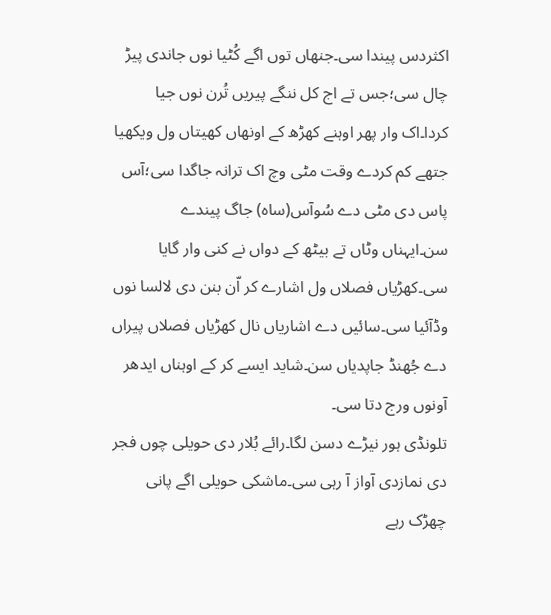اکثردس پیندا سی۔جنھاں توں اگے کُٹیا نوں جاندی پیڑ چال سی؛جس تے اج کل ننگے پیریں تُرن نوں جیا کردا۔اک وار پھر اوہنے کھڑھ کے اونھاں کھیتاں ول ویکھیا جتھے کم کردے وقت مٹی وچ اک ترانہ جاگدا سی؛آس پاس دی مٹی دے سُوآس(ساہ) جاگ پیندے سن۔ایہناں وٹاں تے بیٹھ کے دواں نے کنی وار گایا سی۔کھڑیاں فصلاں ول اشارے کر اّن بنن دی لالسا نوں وڈآئیا سی۔سائیں دے اشاریاں نال کھڑیاں فصلاں پیراں دے جُھنڈ جاپدیاں سن۔شاید ایسے کر کے اوہناں ایدھر آونوں ورج دتا سی۔
تلونڈی ہور نیڑے دسن لگا۔رائے بُلار دی حویلی چوں فجر دی نمازدی آواز آ رہی سی۔ماشکی حویلی اگے پانی چھڑک رہے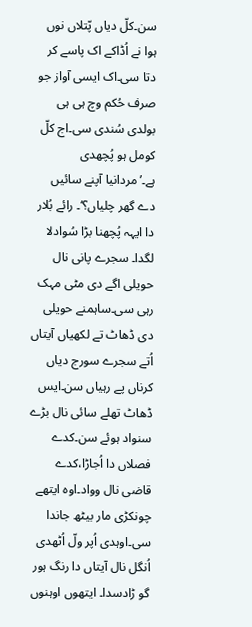سن۔کلّ دیاں پّتلاں نوں ہوا نے اُڈاکے اک پاسے کر دتا سی۔اک ایسی آواز جو صرف حُکم وچ ہی ہی بولدی سُندی سی۔اج کلّ کومل ہو پُچھدی ہے۔’مردانیا آپنے سائیں دے گھر چلیاں؟‘۔ رائے بُلار دا ایہہ پُچھنا بڑا سُوادلا لگدا۔ سجرے پانی نال حویلی اگے دی مٹی مہک رہی سی۔ساہمنے حویلی دی ڈھاٹ تے لکھیاں آیتاں اُتے سجرے سورج دیاں کرناں پے رہیاں سن۔ایس ڈھاٹ تھلے سائی نال بڑے سنواد ہوئے سن۔کدے فصلاں دا اُجاڑا،کدے قاضی نال وواد۔اوہ ایتھے چونکڑی مار بیٹھ جاندا سی۔اوہدی اُپر ولّ اُٹھدی اُنگل نال آیتاں دا رنگ ہور گو ڑادسدا۔ ایتھوں اوہنوں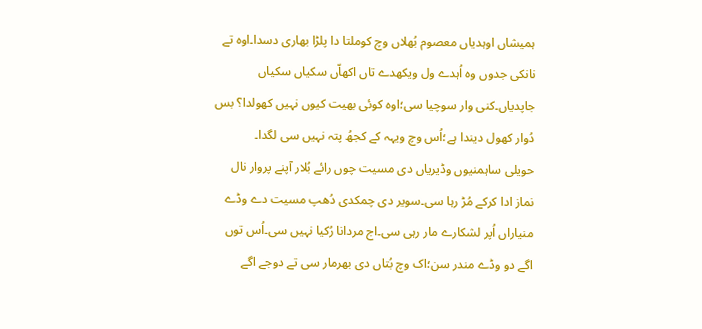ہمیشاں اوہدیاں معصوم بُھلاں وچ کوملتا دا پلڑا بھاری دسدا۔اوہ تے نانکی جدوں وہ اُہدے ول ویکھدے تاں اکھاّں سکیاں سکیاں جاپدیاں۔کنی وار سوچیا سی؛اوہ کوئی بھیت کیوں نہیں کھولدا؟ بس دُوار کھول دیندا ہے؛اُس وچ ویہہ کے کجھُ پتہ نہیں سی لگدا۔
حویلی ساہمنیوں وڈیریاں دی مسیت چوں رائے بُلار آپنے پروار نال نماز ادا کرکے مُڑ رہا سی۔سویر دی چمکدی دُھپ مسیت دے وڈے منیاراں اُپر لشکارے مار رہی سی۔اج مردانا رُکیا نہیں سی۔اُس توں اگے دو وڈے مندر سن؛اک وچ بُتاں دی بھرمار سی تے دوجے اگے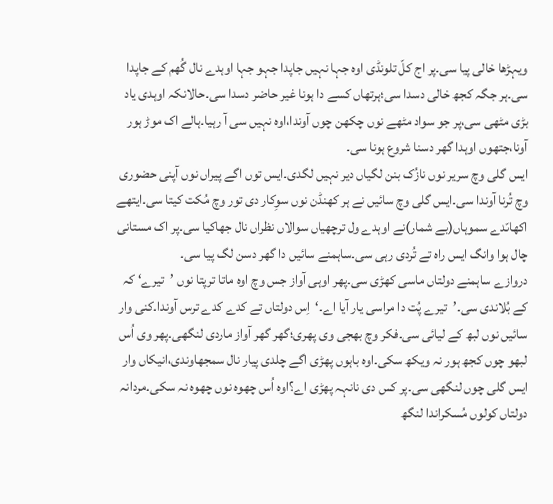ویہڑھا خالی پیا سی۔پر اج کلّ تلونڈی اوہ جہا نہیں جاپدا جہو جہا اوہدے نال گُھم کے جاپدا سی۔ہر جگہ کجھ خالی دسدا سی؛ہرتھاں کسے دا ہونا غیر حاضر دسدا سی۔حالانکہ اوہدی یاد بڑی مٹھی سی،پر جو سواد مٹھے نوں چکھن چوں آوندا،اوہ نہیں سی آ رہیا۔ہالے اک موڑ ہور آونا،جتھوں اوہدا گھر دسنا شروع ہونا سی۔
ایس گلی وچ سریر نوں نازُک بنن لگیاں دیر نہیں لگدی۔ایس توں اگے پیراں نوں آپنی حضوری وچ تُرنا آوندا سی۔ایس گلی وچ سائیں نے ہر کھنڈن نوں سوِکار دی تور وچ مُکت کیتا سی۔ایتھے اکھاںّدے سموہاں(بے شمار)نے اوہدے ول ترچھیاں سوالاں نظراں نال جھاکیا سی۔پر اک مستانی چال ہوا وانگ ایس راہ تے تُردی رہی سی۔ساہمنے سائیں دا گھر دسن لگ پیا سی۔
دروازے ساہمنے دولتاں ماسی کھڑی سی۔پھر اوہی آواز جس وچ اوہ ماتا ترپتا نوں ’تیرے‘ کہ کے بُلاندی سی۔’تیرے پُت دا مراسی یار آیا اے۔‘اِس دولتاں تے کدے کدے ترس آوندا۔کنی وار سائیں نوں لبھ کے لیائی سی۔فکر وچ بھجی وی پھری؛گھر گھر آواز ماردی لنگھی۔پھر وی اُس لبھو چوں کجھ ہور نہ ویکھ سکی۔اوہ باہوں پھڑی اگے چلدی پیار نال سمجھاوندی،انیکاں وار ایس گلی چوں لنگھی سی۔پر کس دی نانہہ پھڑی اے؟اوہ اُس چھوہ نوں چھوہ نہ سکی۔مردانہ دولتاں کولوں مُسکراندا لنگھ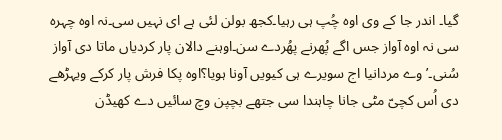گیا۔ اندر جا کے وی اوہ چُپ ہی رہیا۔کجھ بولن لئی ہے ای نہیں سی۔نہ اوہ چہرہ سی نہ اوہ آواز جس اگے پُھرنے پھُردے سن۔اوہنے دالان پار کردیاں ماتا دی آواز سُنی۔’وے مردانیا اج سویرے ہی کیویں آونا ہویا؟اوہ پکا فرش پار کرکے ویہڑھے دی اُس کچیّ مٹی جانا چاہندا سی جتھے بچپن وچ سائیں دے کھیڈن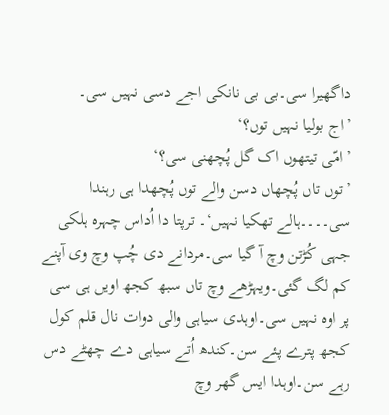داگھیرا سی۔بی بی نانکی اجے دسی نہیں سی۔
’اج بولیا نہیں توں؟‘
’امّی تیتھوں اک گل پُچھنی سی؟‘
’توں تاں پُچھاں دسن والے توں پُچھدا ہی رہندا سی۔۔۔۔ہالے تھکیا نہیں‘۔ ترپتا دا اُداس چہرہ ہلکی جہی کُڑتن وچ آ گیا سی۔مردانے دی چُپ وچ وی آپنے کم لگ گئی۔ویہڑھے وچ تاں سبھ کجھ اویں ہی سی پر اوہ نہیں سی۔اوہدی سیاہی والی دوات نال قلم کول کجھ پترے پئے سن۔کندھ اُتے سیاہی دے چھٹے دس رہے سن۔اوہدا ایس گھر وچ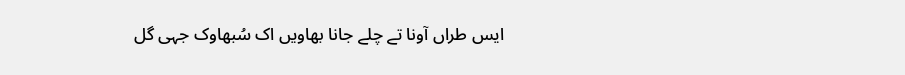ایس طراں آونا تے چلے جانا بھاویں اک سُبھاوک جہی گل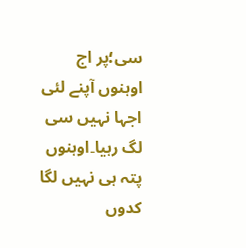سی؛پر اج اوہنوں آپنے لئی اجہا نہیں سی لگ رہیا۔اوہنوں پتہ ہی نہیں لگا کدوں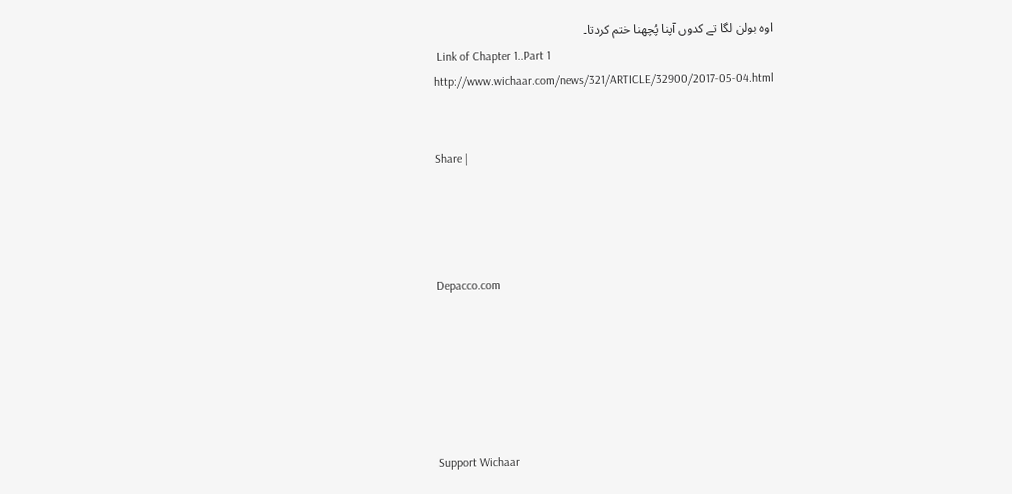اوہ بولن لگا تے کدوں آپنا پُچھنا ختم کردتا۔
 Link of Chapter 1..Part 1
http://www.wichaar.com/news/321/ARTICLE/32900/2017-05-04.html


Share |




Depacco.com






Support Wichaar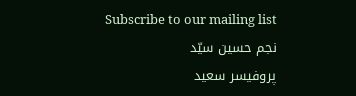Subscribe to our mailing list
نجم حسین سیّد
پروفیسر سعید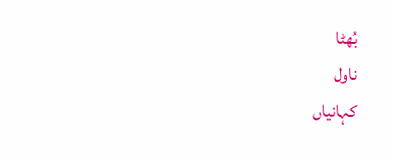بُھٹا
ناول
کہانیاں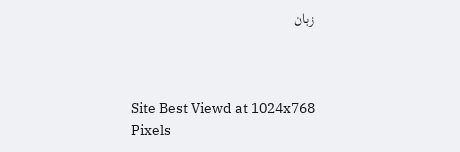زبان



Site Best Viewd at 1024x768 Pixels